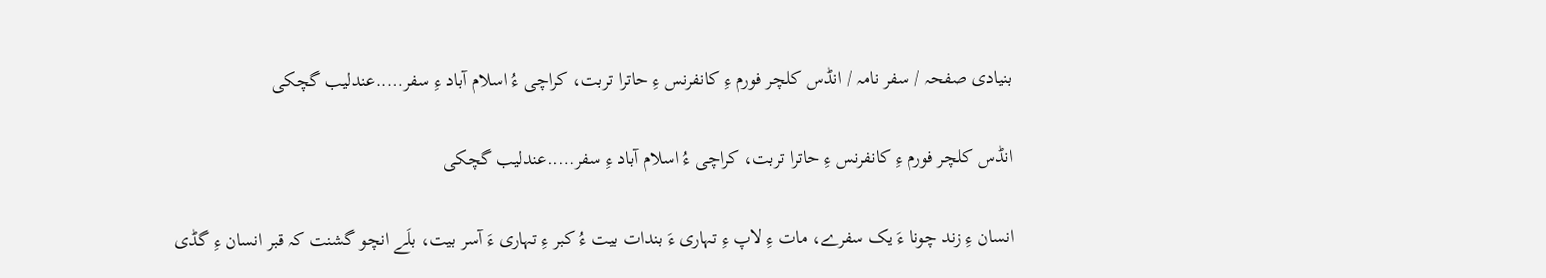بنیادی صفحہ / سفر نامہ / انڈس کلچر فورم ءِ کانفرنس ءِ حاترا تربت، کراچی ءُ اسلام آباد ءِ سفر…..عندلیب گچکی

انڈس کلچر فورم ءِ کانفرنس ءِ حاترا تربت، کراچی ءُ اسلام آباد ءِ سفر…..عندلیب گچکی

انسان ءِ زند چونا ءَ یک سفرے، مات ءِ لاپ ءِ تہاری ءَ بندات بیت ءُ کبر ءِ تہاری ءَ آسر بیت، بلَے انچو گشنت کہ قبر انسان ءِ گڈی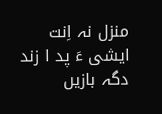منزل نہ اِنت ایشی ءَ پد ا زند دگہ بازیں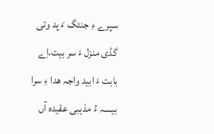سپرے ءِ جنئگ ءَ پد وتی گڈی منزل ءَ سر بیت،اِے بابت ءَ ابید واجہ ھدا ءِ سرا بیسہ ءُ مذہبی عقیدہ آں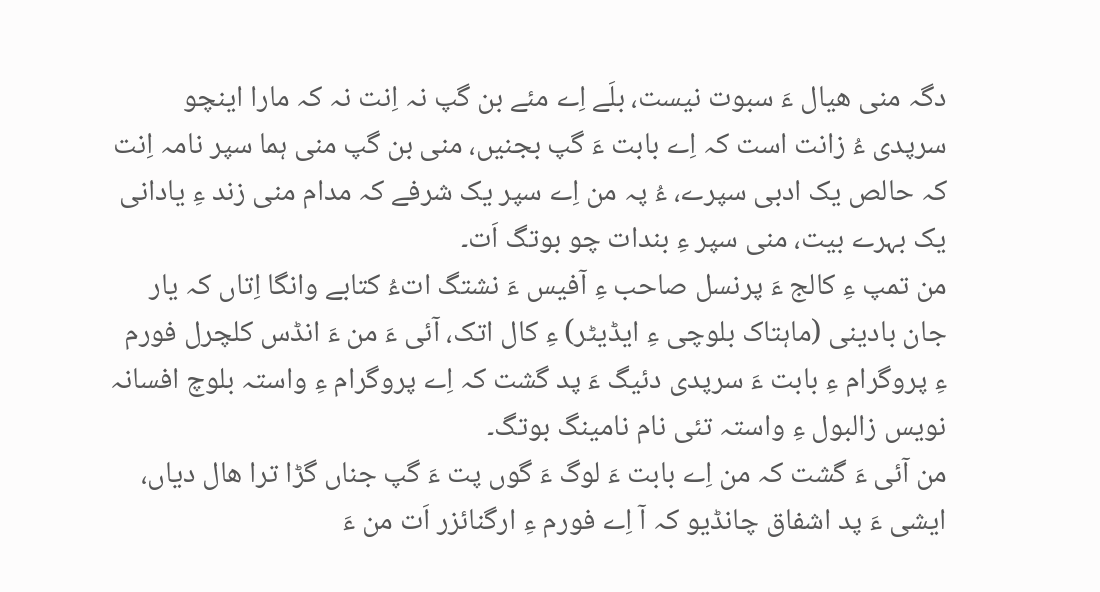دگہ منی ھیال ءَ سبوت نیست، بلَے اِے مئے بن گپ نہ اِنت نہ کہ مارا اینچو سرپدی ءُ زانت است کہ اِے بابت ءَ گپ بجنیں، منی بن گپ منی ہما سپر نامہ اِنت کہ حالص یک ادبی سپرے، ءُ پہ من اِے سپر یک شرفے کہ مدام منی زند ءِ یادانی یک بہرے بیت، منی سپر ءِ بندات چو بوتگ اَت۔
من تمپ ءِ کالج ءَ پرنسل صاحب ءِ آفیس ءَ نشتگ اتءُ کتابے وانگا اِتاں کہ یار جان بادینی (ماہتاک بلوچی ءِ ایڈیٹر) ءِ کال اتک، آئی ءَ من ءَ انڈس کلچرل فورم ءِ پروگرام ءِ بابت ءَ سرپدی دئیگ ءَ پد گشت کہ اِے پروگرام ءِ واستہ بلوچ افسانہ نویس زالبول ءِ واستہ تئی نام نامینگ بوتگ۔
من آئی ءَ گشت کہ من اِے بابت ءَ لوگ ءَ گوں پت ءَ گپ جناں گڑا ترا ھال دیاں، ایشی ءَ پد اشفاق چانڈیو کہ آ اِے فورم ءِ ارگنائزر اَت من ءَ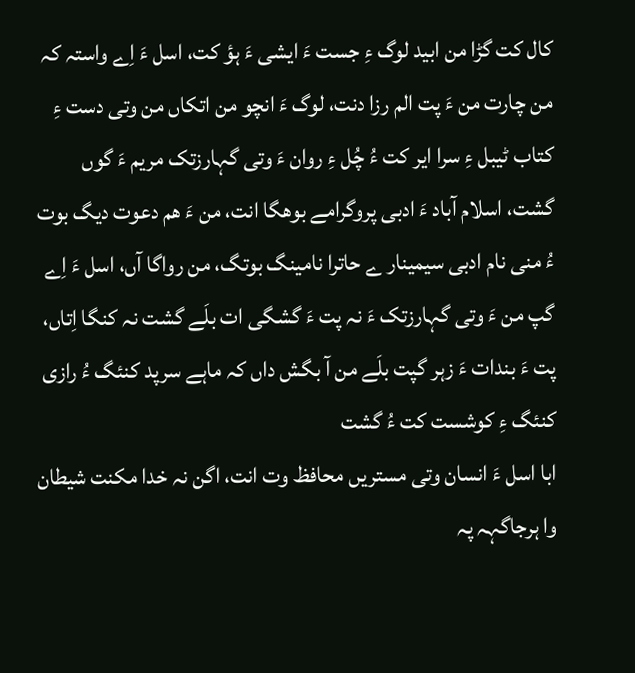کال کت گڑا من ابید لوگ ءِ جست ءَ ایشی ءَ ہؤ کت، اسل ءَ اِے واستہ کہ من چارت من ءَ پت الم رزا دنت، لوگ ءَ انچو من اتکاں من وتی دست ءِ کتاب ٹیبل ءِ سرا ایر کت ءُ چُل ءِ روان ءَ وتی گہارزتک مریم ءَ گوں گشت، اسلام آباد ءَ ادبی پروگرامے بوھگا انت، من ءَ ھم دعوت دیگ بوت ءُ منی نام ادبی سیمینار ے حاترا نامینگ بوتگ، من رواگا آں، اسل ءَ اِے گپ من ءَ وتی گہارزتک ءَ نہ پت ءَ گشگی ات بلَے گشت نہ کنگا اِتاں، پت ءَ بندات ءَ زہر گپت بلَے من آ بگش داں کہ ماہے سرپد کنئگ ءُ رازی کنئگ ءِ کوشست کت ءُ گشت
ابا اسل ءَ انسان وتی مستریں محافظ وت انت، اگن نہ خدا مکنت شیطان وا ہرجاگہہ پہ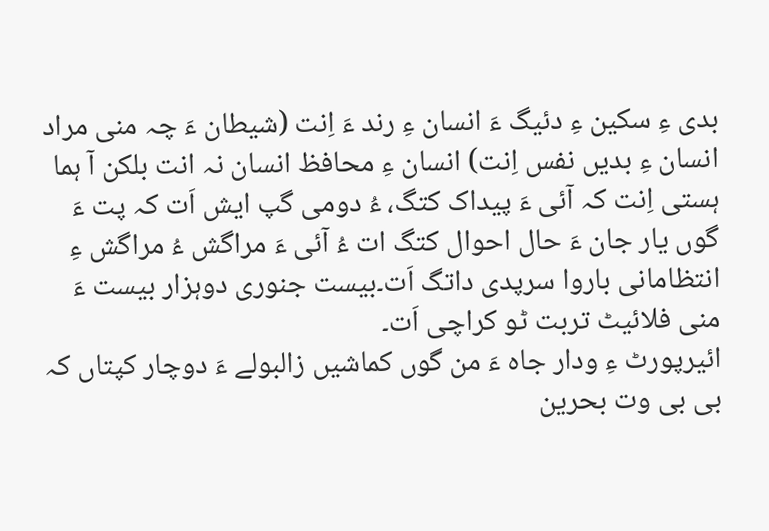بدی ءِ سکین ءِ دئیگ ءَ انسان ءِ رند ءَ اِنت (شیطان ءَ چہ منی مراد انسان ءِ بدیں نفس اِنت) انسان ءِ محافظ انسان نہ انت بلکن آ ہما ہستی اِنت کہ آئی ءَ پیداک کتگ، ءُ دومی گپ ایش اَت کہ پت ءَ گوں یار جان ءَ حال احوال کتگ ات ءُ آئی ءَ مراگش ءُ مراگش ءِ انتظامانی باروا سرپدی داتگ اَت۔بیست جنوری دوہزار بیست ءَ منی فلائیٹ تربت ٹو کراچی اَت۔
ائیرپورٹ ءِ ودار جاہ ءَ من گوں کماشیں زالبولے ءَ دوچار کپتاں کہ بی بی وت بحرین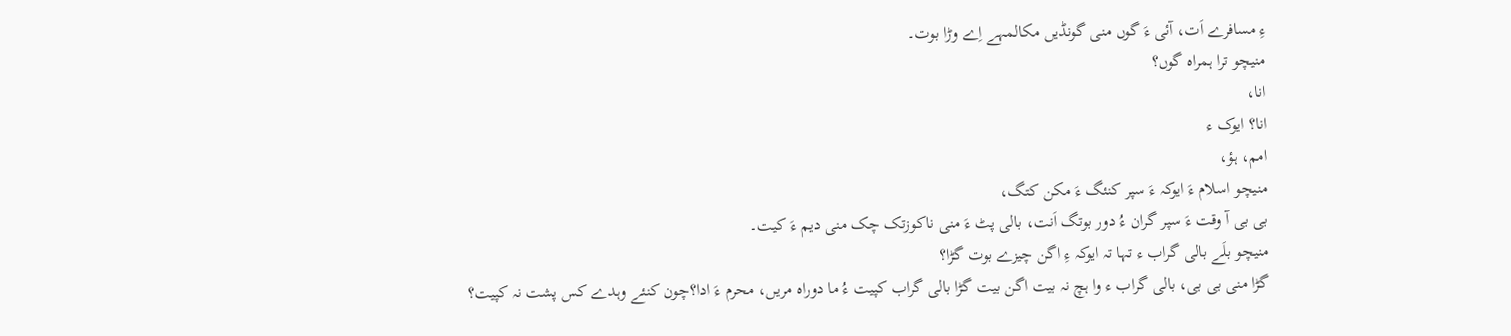ءِ مسافرے اَت، آئی ءَ گوں منی گونڈیں مکالمہے اِے وڑا بوت۔
منیچو ترا ہمراہ گوں؟
انا،
انا؟ ایوک ء
امم، ہؤ،
منیچو اسلام ءَ ایوکہ ءَ سپر کنئگ ءَ مکن کتگ،
بی بی آ وقت ءَ سپر گران ءُ دور بوتگ اَنت، بالی پٹ ءَ منی ناکوزتک چک منی دیم ءَ کیت۔
منیچو بلَے بالی گراب ء تہا تہ ایوکہ ءِ اگن چیزے بوت گڑا؟
گڑا منی بی بی، بالی گراب ء وا ہچ نہ بیت اگن بیت گڑا بالی گراب کپیت ءُ ما دوراہ مریں، محرم ءَ ادا؟چون کنئے وہدے کس پشت نہ کپیت؟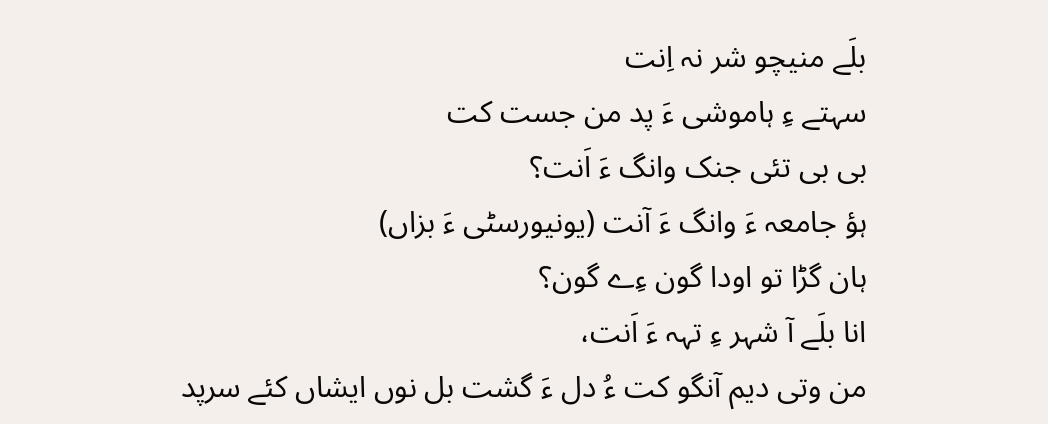بلَے منیچو شر نہ اِنت
سہتے ءِ ہاموشی ءَ پد من جست کت
بی بی تئی جنک وانگ ءَ اَنت؟
ہؤ جامعہ ءَ وانگ ءَ آنت (یونیورسٹی ءَ بزاں)
ہان گڑا تو اودا گون ءِے گون؟
انا بلَے آ شہر ءِ تہہ ءَ اَنت،
من وتی دیم آنگو کت ءُ دل ءَ گشت بل نوں ایشاں کئے سرپد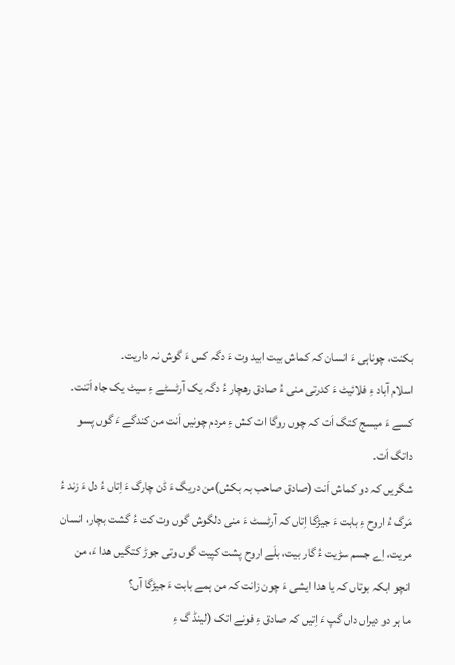بکنت، چوناہی ءَ انسان کہ کماش بیت ابید وت ءَ دگہ کس ءَ گوش نہ داریت۔
اسلام آباد ءِ فلائیٹ ءَ کدرتی منی ءُ صادق رھچار ءُ دگہ یک آرٹسٹے ءِ سیٹ یک جاہ اَتنت۔
کسے ءَ میسج کتگ اَت کہ چوں روگا ات کش ءِ مردم چونیں اَنت من کندگے ءَ گوں پسو داتگ اَت۔
شگریں کہ دو کماش اَنت (صادق صاحب بہ بکش)من دریگ ءَ ڈن چارگ ءَ اِتاں ءُ دل ءَ زند ءُ مَرگ ءُ اروح ءِ بابت ءَ جیڑگا اِتاں کہ آرٹسٹ ءَ منی دلگوش گوں وت کت ءُ گشت بچار، انسان مریت، اِے جسم سڑیت ءُ گار بیت، بلَے اروح پشت کپیت گوں وتی جوڑ کتگیں ھدا ءَ، من انچو ابکہ بوتاں کہ یا ھدا ایشی ءَ چون زانت کہ من ہمے بابت ءَ جیڑگا آں؟
ما ہر دو دیراں داں گپ ءَ اِتیں کہ صادق ءِ فونے اتک (لینڈ گ ءِ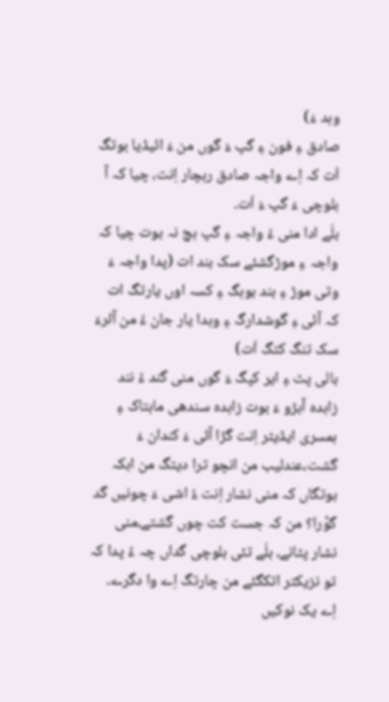وہد ءَ)
صادق ءِ فون ءِ گپ ءَ گوں من ءَ ائیڈیا بوتگ اَت کہ اِے واجہ صادق رہچار اِنت، چیا کہ آ بلوچی ءَ گپ ءَ اَت۔
بلَے ادا منی ءُ واجہ ءِ گپ ہچ نہ بوت چیا کہ واجہ ءِ موڑگشئے سک بند ات (پدا واجہ ءَ وتی موڑ ءِ بند بوہگ ءِ کسہ اوں یارتگ ات کہ آئی ءِ گوشدارگ ءِ وہدا یار جان ءُ من آئرءَ سک تنگ کتگ اَت)
بالی پٹ ءِ ایر کپگ ءَ گوں منی گند ءُ نند زاہدہ آبڑو ءَ بوت زاہدہ سندھی ماہتاک ءِ ہمسری ایڈیٹر اِنت گڑا آئی ءَ کندان ءَ گشت،عندلیب من انچو ترا دیتگ من ابکہ بوتگاں کہ منی نشار اِنت ءُ اشی ءَ چونیں گد گوْرا؟ من کہ جست کت چوں گشتے،منی نشار پٹانے، بلَے تئی بلوچی گداں چہ ءُ پدا کہ تو نزیکتر اتکگئے من چارتگ اِے وا دگرے۔
اِے یک نوکیں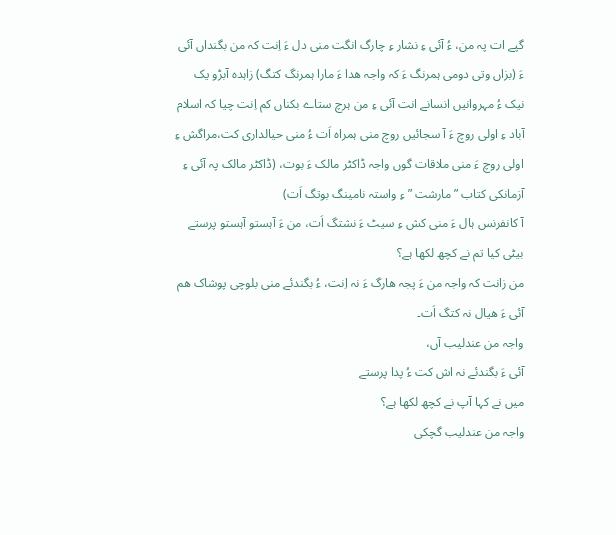گپے ات پہ من، ءُ آئی ءِ نشار ءِ چارگ انگت منی دل ءَ اِنت کہ من بگنداں آئی ءَ (بزاں وتی دومی ہمرنگ ءَ کہ واجہ ھدا ءَ مارا ہمرنگ کتگ) زاہدہ آبڑو یک نیک ءُ مہروانیں انسانے انت آئی ءِ من ہرچ ستاے بکناں کم اِنت چیا کہ اسلام آباد ءِ اولی روچ ءَ آ سجائیں روچ منی ہمراہ اَت ءُ منی حیالداری کت،مراگش ءِ اولی روچ ءَ منی ملاقات گوں واجہ ڈاکٹر مالک ءَ بوت، (ڈاکٹر مالک پہ آئی ءِ آزمانکی کتاب ” مارشت ” ءِ واستہ نامینگ بوتگ اَت)
آ کانفرنس ہال ءَ منی کش ءِ سیٹ ءَ نشتگ اَت، من ءَ آہستو آہستو پرستے
بیٹی کیا تم نے کچھ لکھا ہے؟
من زانت کہ واجہ من ءَ پجہ ھارگ ءَ نہ اِنت، ءُ بگندئے منی بلوچی پوشاک ھم آئی ءَ ھیال نہ کتگ اَت۔
واجہ من عندلیب آں،
آئی ءَ بگندئے نہ اش کت ءُ پدا پرستے
میں نے کہا آپ نے کچھ لکھا ہے؟
واجہ من عندلیب گچکی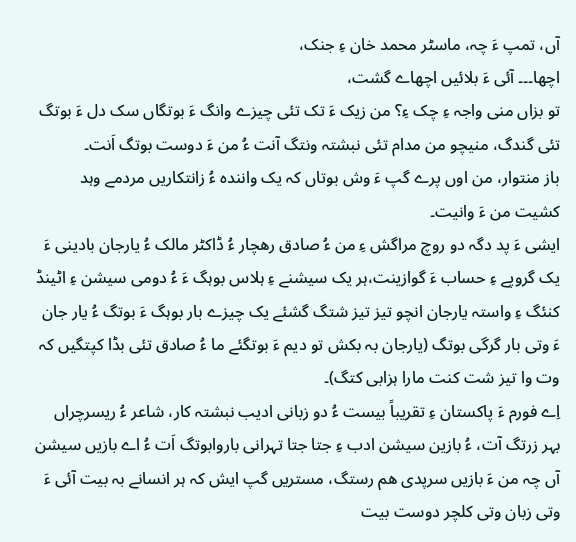آں، تمپ ءَ چہ، ماسٹر محمد خان ءِ جنک،
اچھا۔۔۔ آئی ءَ بلائیں اچھاے گشت،
تو بزاں منی واجہ ءِ چک ءِ؟ من زیک ءَ تک تئی چیزے وانگ ءَ بوتگاں سک دل ءَ بوتگ تئی گندگ، منیچو من مدام تئی نبشتہ ونتگ آنت ءُ من ءَ دوست بوتگ اَنت۔
باز منتوار، من اوں پرے گپ ءَ وش بوتاں کہ یک وانندہ ءُ زانتکاریں مردمے وہد کشیت من ءَ وانیت۔
ایشی ءَ پد دگہ دو روچ مراگش ءِ من ءُ صادق رھچار ءُ ڈاکٹر مالک ءُ یارجان بادینی ءَ یک گروپے ءِ حساب ءَ گوازینت،ہر یک سیشنے ءِ ہلاس بوہگ ءَ ءُ دومی سیشن ءِ اٹینڈ کنئگ ءِ واستہ یارجان انچو تیز تیز شتگ گشئے یک چیزے بار بوہگ ءَ بوتگ ءُ یار جان ءَ وتی بار گرگی بوتگ (یارجان بہ بکش تو دیم ءَ بوتگئے ما ءُ صادق تئی بڈا کپتگیں کہ وت وا تیز شت کنت مارا ہزابی کتگ)۔
اِے فورم ءَ پاکستان ءِ تقریباً بیست ءُ دو زبانی ادیب نبشتہ کار، شاعر ءُ ریسرچراں بہر زرتگ آت، ءُ بازین سیشن ادب ءِ جتا جتا تہرانی باروابوتگ اَت ءُ اے بازیں سیشن آں چہ من ءَ بازیں سرپدی ھم رستگ، مستریں گپ ایش کہ ہر انسانے بہ بیت آئی ءَ وتی زبان وتی کلچر دوست بیت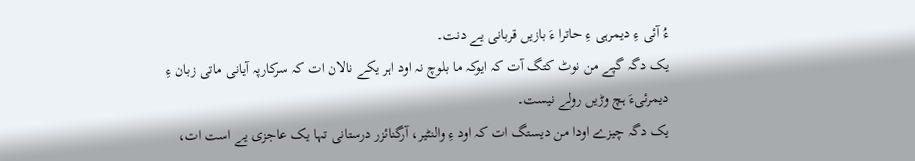ءُ آئی ءِ دیمرہی ءِ حاترا ءَ بازیں قربانی یے دنت۔
یک دگہ گپے من نوٹ کتگ آت کہ ایوکہ ما بلوچ نہ اود اہر یکے نالان ات کہ سرکارپہ آیانی ماتی زبان ءِ دیمرئیءَ ہچ وڑیں رولے نیست۔
یک دگہ چیزے اودا من دیستگ ات کہ اود ءِ والنٹیر، آرگنائزر درستانی تہا یک عاجزی یے است ات،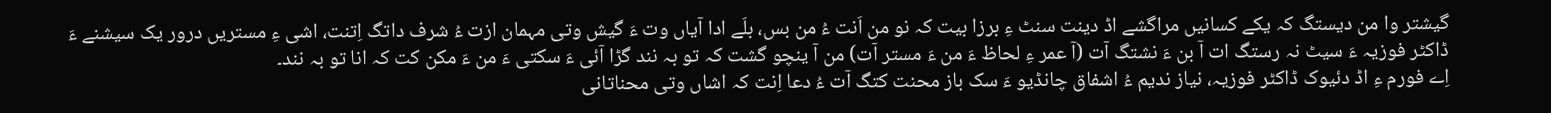گیشتر وا من دیستگ کہ یکے کسانیں مراگشے اڈ دینت سنٹ ءِ برزا بیت کہ نو من اَنت ءُ من بس، بلَے ادا آیاں وت ءَ گیش وتی مہمان ازت ءُ شرف داتگ اِتنت، اشی ءِ مستریں درور یک سیشنے ءَ ڈاکٹر فوزیہ ءَ سیٹ نہ رستگ ات آ بن ءَ نشتگ آت (آ عمر ءِ لحاظ ءَ من ءَ مستر آت) من آ ینچو گشت کہ تو بہ نند گڑا آئی ءَ سکتی ءَ من ءَ مکن کت کہ انا تو بہ نند۔
اِے فورم ءِ اڈ دئیوک ڈاکٹر فوزیہ، نیاز ندیم ءُ اشفاق چانڈیو ءَ سک باز محنت کتگ آت ءُ دعا اِنت کہ اشاں وتی محناتانی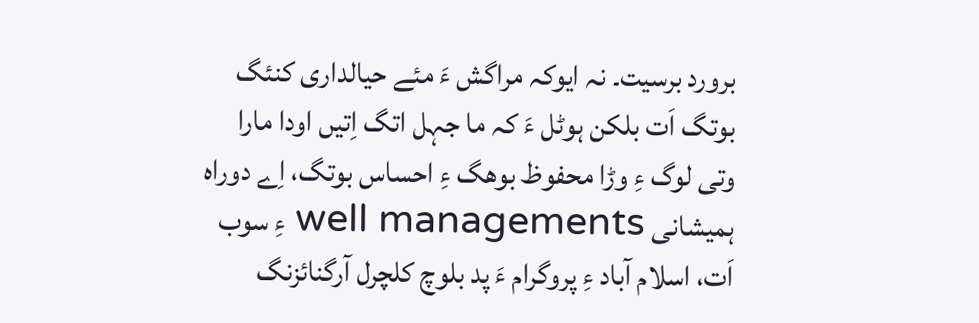برورد برسیت۔ نہ ایوکہ مراگش ءَ مئے حیالداری کنئگ بوتگ اَت بلکن ہوٹل ءَ کہ ما جہل اتگ اِتیں اودا مارا وتی لوگ ءِ وڑا محفوظ بوھگ ءِ احساس بوتگ، اِے دوراہ ہمیشانی well managements ءِ سوب اَت، اسلام آباد ءِ پروگرام ءَ پد بلوچ کلچرل آرگنائزنگ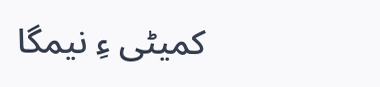کمیٹی ءِ نیمگا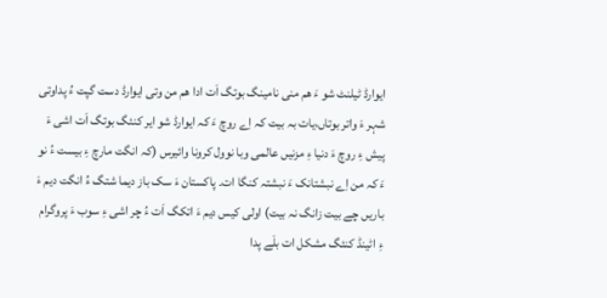ایوارڈ ٹیلنٹ شو ءَ ھم منی نامینگ بوتگ اَت ادا ھم من وتی ایوارڈ دست گپت ءُ پداوتی شہر ءَ واتر بوتاں،یات بہ بیت کہ اِے روچ ءَ کہ ایوارڈ شو ایر کنئگ بوتگ اَت اشی ءَ پیش ءِ روچ ءَ دنیا ءِ مزنیں عالمی وبا نوول کرونا وائیرس (کہ انگت مارچ ءِ بیست ءُ نو ءَ کہ من اِے نبشتانک ءَ نبشتہ کنگا ات۔ پاکستان ءَ سک باز دیما شتگ ءُ انگت دیم ءَ باریں چے بیت زانگ نہ بیت) اولی کیس دیم ءَ اتکگ اَت ءُ چر اشی ءِ سوب ءَ پروگرام ءِ اٹینڈ کنئگ مشکل ات بلَے پدا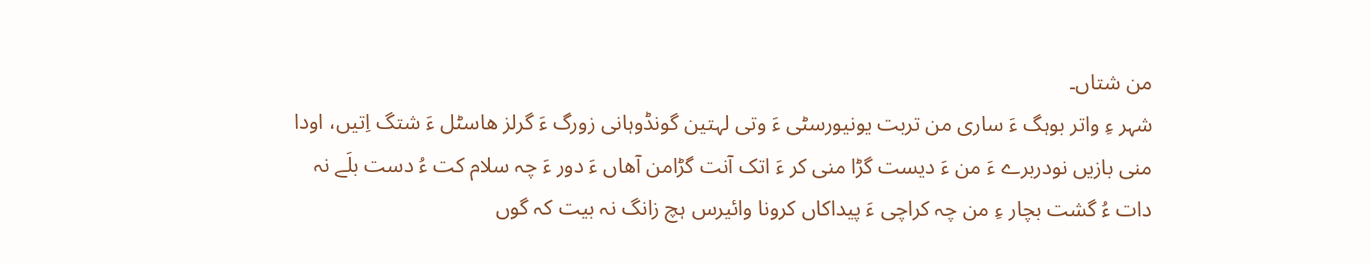من شتاں۔
شہر ءِ واتر بوہگ ءَ ساری من تربت یونیورسٹی ءَ وتی لہتین گونڈوہانی زورگ ءَ گرلز ھاسٹل ءَ شتگ اِتیں، اودا منی بازیں نودربرے ءَ من ءَ دیست گڑا منی کر ءَ اتک آنت گڑامن آھاں ءَ دور ءَ چہ سلام کت ءُ دست بلَے نہ دات ءُ گشت بچار ءِ من چہ کراچی ءَ پیداکاں کرونا وائیرس ہچ زانگ نہ بیت کہ گوں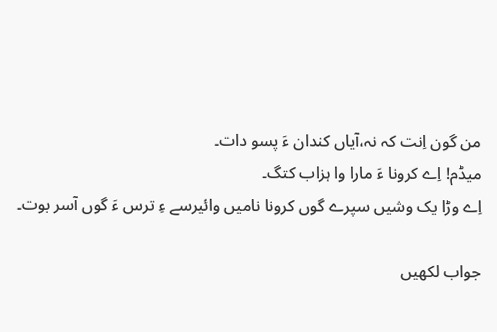من گون اِنت کہ نہ،آیاں کندان ءَ پسو دات۔
میڈم! اِے کرونا ءَ مارا وا ہزاب کتگ۔
اِے وڑا یک وشیں سپرے گوں کرونا نامیں وائیرسے ءِ ترس ءَ گوں آسر بوت۔

جواب لکھیں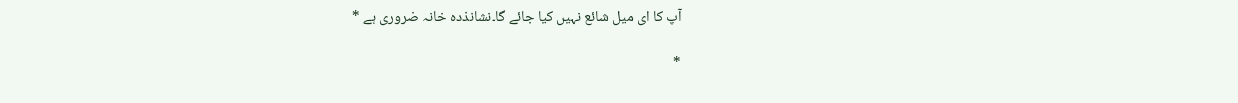آپ کا ای میل شائع نہیں کیا جائے گا۔نشانذدہ خانہ ضروری ہے *

*